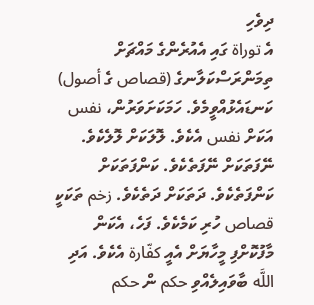ދިވެހި
އެ توراة ގައި އެއުރެންގެ މައްޗަށް ތިމަންރަސްކަލާނގެ (قصاص ގެ أصول) ކަނޑައެޅުއްވީމެވެ. ހަމަކަށަވަރުން، نفس އަކަށް نفس އެކެވެ. ލޮލަކަށް ލޮލެކެވެ. ނޭފަތަކަށް ނޭފަތެކެވެ. ކަންފަތަކަށް ކަންފަތެކެވެ. ދަތަކަށް ދަތެކެވެ. زخم ތަކަކީ قصاص ހުރި ކަމެކެވެ. ފަހެ، އެކަން މާފުކޮށްފި މީހާޔަށް އެއީ كفّارة އެކެވެ. އަދި اللَّه ބާވައިލެއްވި حكم ން حكم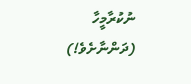ނުކުރާމީހާ (ދަންނާށެވެ!)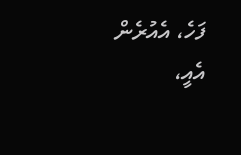ފަހެ، އެއުރެން އެއީ،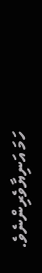ހަމަ އަނިޔާވެރިންނެވެ.